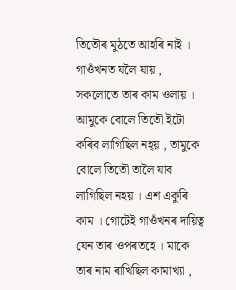তিতৌৰ মুঠতে আহৰি নাই । গাওঁখনত যলৈ যায় , সকলোতে তাৰ কাম ওলায় । আমুকে বোলে তিতৌ ইটো কৰিব লাগিছিল নহ্য় , তামুকে বোলে তিতৌ তালৈ যাব লাগিছিল নহয় । এশ একুৰি কাম । গোটেই গাওঁখনৰ দায়িত্ব যেন তাৰ ওপৰতহে । মাকে তাৰ নাম ৰাখিছিল কামাখ্যা ,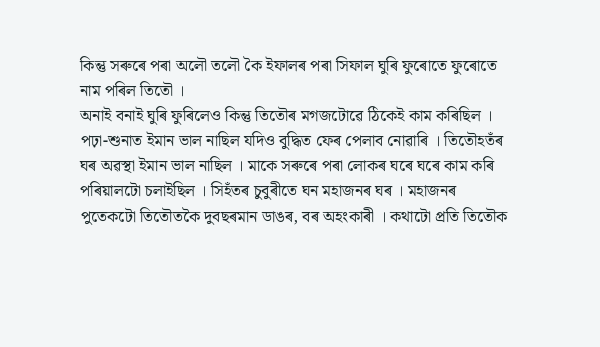কিন্তু সৰুৰে পৰা অলৌ তলৌ কৈ ইফালৰ পৰা সিফাল ঘুৰি ফুৰোতে ফুৰোতে নাম পৰিল তিতৌ ।
অনাই বনাই ঘুৰি ফুৰিলেও কিন্তু তিতৌৰ মগজটোৱে ঠিকেই কাম কৰিছিল । পঢ়া-শুনাত ইমান ভাল নাছিল যদিও বুদ্ধিত ফেৰ পেলাব নোৱাৰি । তিতৌহতঁৰ ঘৰ অৱস্থা ইমান ভাল নাছিল । মাকে সৰুৰে পৰা লোকৰ ঘৰে ঘৰে কাম কৰি পৰিয়ালটো চলাইছিল । সিহঁতৰ চুবুৰীতে ঘন মহাজনৰ ঘৰ । মহাজনৰ পুতেকটো তিতৌতকৈ দুবছৰমান ডাঙৰ, বৰ অহংকাৰী । কথাটো প্ৰতি তিতৌক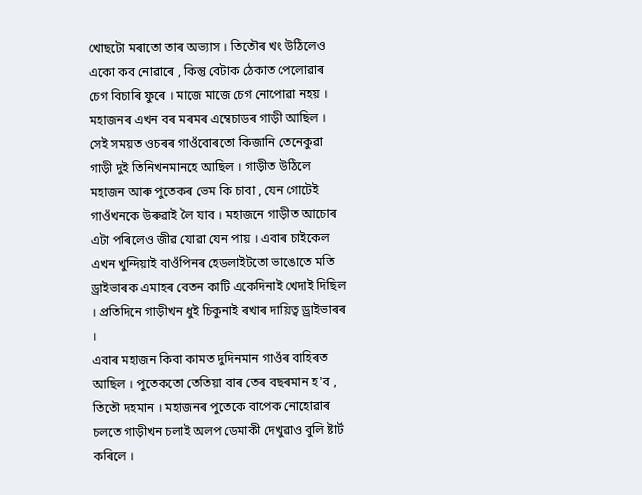খোছটো মৰাতো তাৰ অভ্যাস । তিতৌৰ খং উঠিলেও একো কব নোৱাৰে , কিন্তু বেটাক ঠেকাত পেলোৱাৰ চেগ বিচাৰি ফুৰে । মাজে মাজে চেগ নোপোৱা নহয় ।
মহাজনৰ এখন বৰ মৰমৰ এম্বেচাডৰ গাড়ী আছিল । সেই সময়ত ওচৰৰ গাওঁবোৰতো কিজানি তেনেকুৱা গাড়ী দুই তিনিখনমানহে আছিল । গাড়ীত উঠিলে মহাজন আৰু পুতেকৰ ভেম কি চাবা , যেন গোটেই গাওঁখনকে উৰুৱাই লৈ যাব । মহাজনে গাড়ীত আচোৰ এটা পৰিলেও জীৱ যোৱা যেন পায় । এবাৰ চাইকেল এখন খুন্দিয়াই বাওঁপিনৰ হেডলাইটতো ভাঙোতে মতি ড্ৰাইভাৰক এমাহৰ বেতন কাটি একেদিনাই খেদাই দিছিল । প্ৰতিদিনে গাড়ীখন ধুই চিকুনাই ৰখাৰ দায়িত্ব ড্ৰাইভাৰৰ ।
এবাৰ মহাজন কিবা কামত দুদিনমান গাওঁৰ বাহিৰত আছিল । পুতেকতো তেতিয়া বাৰ তেৰ বছৰমান হ'ব , তিতৌ দহমান । মহাজনৰ পুতেকে বাপেক নোহোৱাৰ চলতে গাড়ীখন চলাই অলপ ডেমাকী দেখুৱাও বুলি ষ্টাৰ্ট কৰিলে ।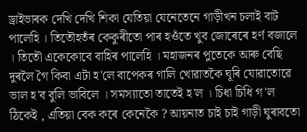ড্ৰাইভাৰক দেখি দেখি শিকা যেতিয়া যেনেতেনে গাড়ীখন চলাই বাট পালেহি । তিতৌহতঁৰ কেকুৰীতো পাৰ হওঁতে খুব জোৰেৰে হৰ্ণ বজালে । তিতৌ একেকোবে বাহিৰ পালেহি । মহাজনৰ পুতেকে আৰু বেছি দুৰলৈ গৈ কিবা এটা হ'লে বাপেকৰ গালি খোৱাতকৈ ঘূৰি যোৱাতোৱে ভাল হ'ব বুলি ভাবিলে । সমস্যাতো তাতেই হ'ল । চিধা চিধি গ'ল ঠিকেই , এতিয়া বেক কৰে কেনেকৈ ? আয়নাত চাই চাই গাড়ী ঘুৰাবতো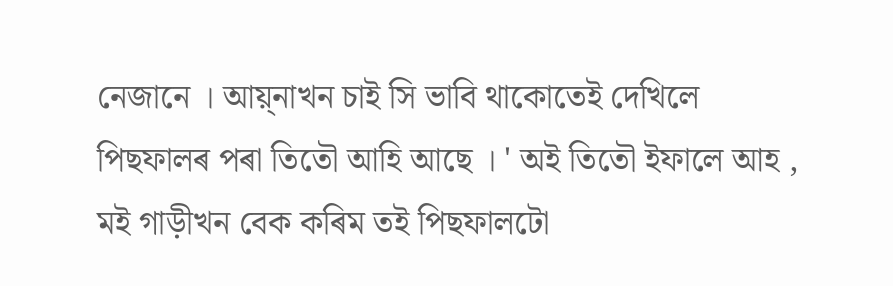নেজানে । আয়্নাখন চাই সি ভাবি থাকোতেই দেখিলে পিছফালৰ পৰা তিতৌ আহি আছে । ' অই তিতৌ ইফালে আহ , মই গাড়ীখন বেক কৰিম তই পিছফালটো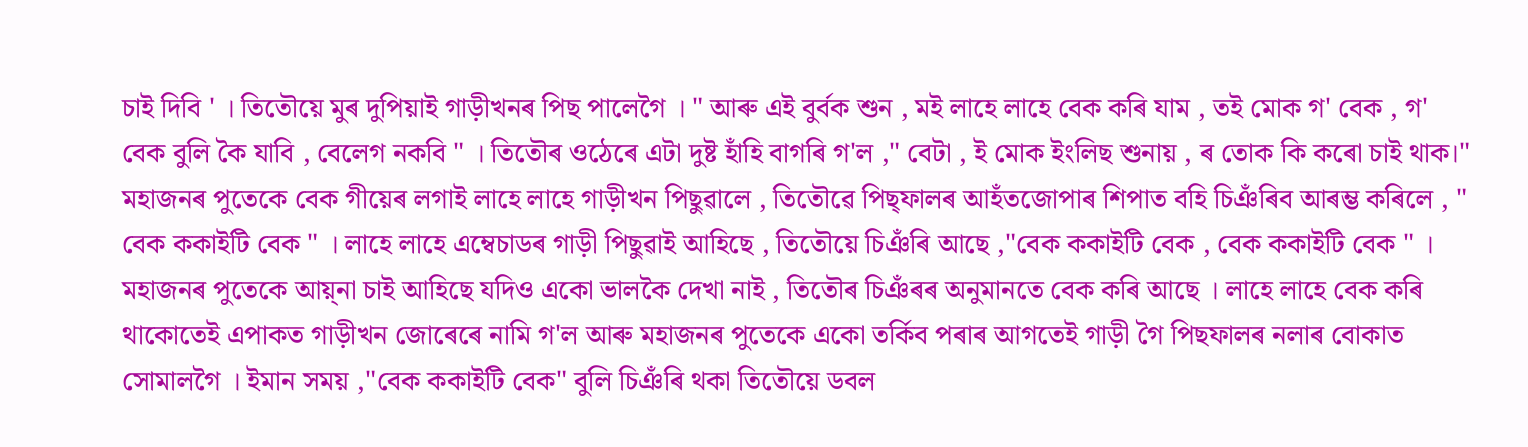চাই দিবি ' । তিতৌয়ে মুৰ দুপিয়াই গাড়ীখনৰ পিছ পালেগৈ । " আৰু এই বুৰ্বক শুন , মই লাহে লাহে বেক কৰি যাম , তই মোক গ' বেক , গ' বেক বুলি কৈ যাবি , বেলেগ নকবি " । তিতৌৰ ওঠেৰে এটা দুষ্ট হাঁহি বাগৰি গ'ল ," বেটা , ই মোক ইংলিছ শুনায় , ৰ তোক কি কৰো চাই থাক।"
মহাজনৰ পুতেকে বেক গীয়েৰ লগাই লাহে লাহে গাড়ীখন পিছুৱালে , তিতৌৱে পিছ্ফালৰ আহঁতজোপাৰ শিপাত বহি চিঞঁৰিব আৰম্ভ কৰিলে , " বেক ককাইটি বেক " । লাহে লাহে এম্বেচাডৰ গাড়ী পিছুৱাই আহিছে , তিতৌয়ে চিঞঁৰি আছে ,"বেক ককাইটি বেক , বেক ককাইটি বেক " । মহাজনৰ পুতেকে আয়্না চাই আহিছে যদিও একো ভালকৈ দেখা নাই , তিতৌৰ চিঞঁৰৰ অনুমানতে বেক কৰি আছে । লাহে লাহে বেক কৰি থাকোতেই এপাকত গাড়ীখন জোৰেৰে নামি গ'ল আৰু মহাজনৰ পুতেকে একো তৰ্কিব পৰাৰ আগতেই গাড়ী গৈ পিছফালৰ নলাৰ বোকাত সোমালগৈ । ইমান সময় ,"বেক ককাইটি বেক" বুলি চিঞঁৰি থকা তিতৌয়ে ডবল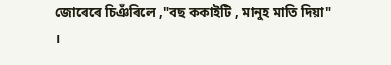জোৰেৰে চিঞঁৰিলে ,"বছ ককাইটি , মানুহ মাতি দিয়া" ।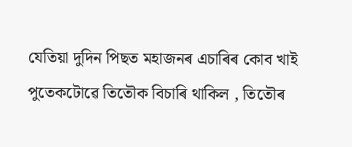যেতিয়া দুদিন পিছত মহাজনৰ এচাৰিৰ কোব খাই পুতেকটোৱে তিতৌক বিচাৰি থাকিল , তিতৌৰ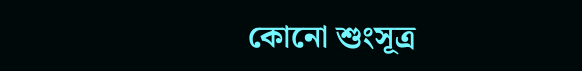কোনো শুংসূত্ৰ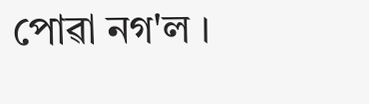পোৱা নগ'ল ।